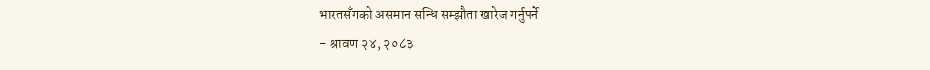भारतसँगको असमान सन्धि सम्झौता खारेज गर्नुपर्ने
- श्रावण २४, २०८३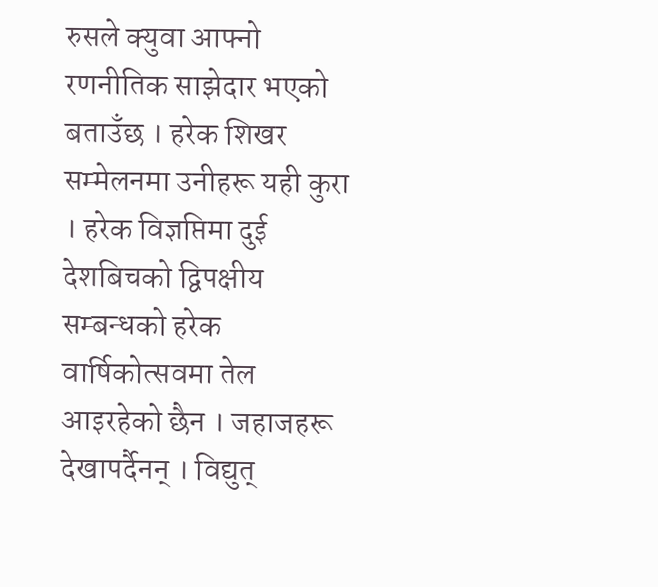रुसले क्युवा आफ्नो रणनीतिक साझेदार भएको बताउँछ । हरेक शिखर सम्मेलनमा उनीहरू यही कुरा । हरेक विज्ञप्तिमा दुई देशबिचको द्विपक्षीय सम्बन्धको हरेक वार्षिकोत्सवमा तेल आइरहेको छैन । जहाजहरू देखापर्दैनन् । विद्युत्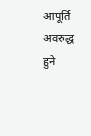आपूर्ति अवरुद्ध हुने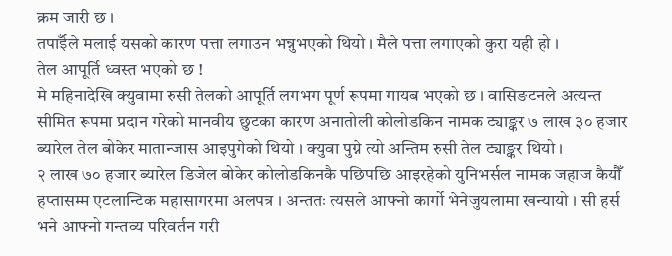क्रम जारी छ ।
तपाईँले मलाई यसको कारण पत्ता लगाउन भन्नुभएको थियो । मैले पत्ता लगाएको कुरा यही हो ।
तेल आपूर्ति ध्वस्त भएको छ !
मे महिनादेखि क्युवामा रुसी तेलको आपूर्ति लगभग पूर्ण रूपमा गायब भएको छ । वासिङटनले अत्यन्त सीमित रूपमा प्रदान गरेको मानवीय छुटका कारण अनातोली कोलोडकिन नामक ट्याङ्कर ७ लाख ३० हजार ब्यारेल तेल बोकेर मातान्जास आइपुगेको थियो । क्युवा पुग्ने त्यो अन्तिम रुसी तेल ट्याङ्कर थियो ।
२ लाख ७० हजार ब्यारेल डिजेल बोकेर कोलोडकिनकै पछिपछि आइरहेको युनिभर्सल नामक जहाज कैयौँ हप्तासम्म एटलान्टिक महासागरमा अलपत्र । अन्ततः त्यसले आफ्नो कार्गो भेनेजुयलामा खन्यायो । सी हर्स भने आफ्नो गन्तव्य परिवर्तन गरी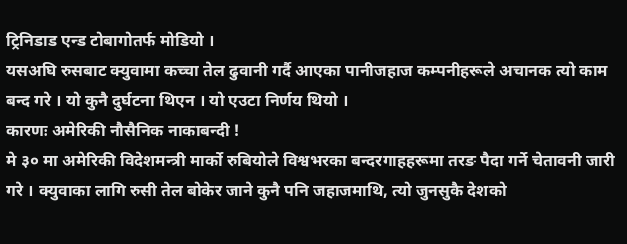ट्रिनिडाड एन्ड टोबागोतर्फ मोडियो ।
यसअघि रुसबाट क्युवामा कच्चा तेल ढुवानी गर्दै आएका पानीजहाज कम्पनीहरूले अचानक त्यो काम बन्द गरे । यो कुनै दुर्घटना थिएन । यो एउटा निर्णय थियो ।
कारणः अमेरिकी नौसैनिक नाकाबन्दी !
मे ३० मा अमेरिकी विदेशमन्त्री मार्को रुबियोले विश्वभरका बन्दरगाहहरूमा तरङ पैदा गर्ने चेतावनी जारी गरे । क्युवाका लागि रुसी तेल बोकेर जाने कुनै पनि जहाजमाथि, त्यो जुनसुकै देशको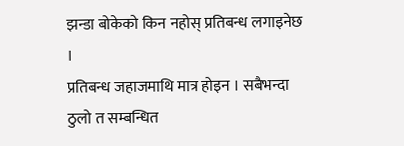झन्डा बोकेको किन नहोस् प्रतिबन्ध लगाइनेछ ।
प्रतिबन्ध जहाजमाथि मात्र होइन । सबैभन्दा ठुलो त सम्बन्धित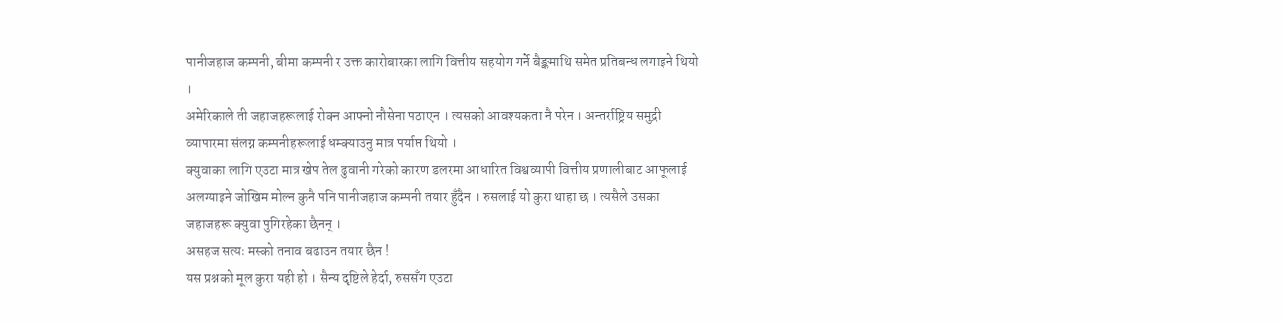पानीजहाज कम्पनी, बीमा कम्पनी र उक्त कारोबारका लागि वित्तीय सहयोग गर्ने बैङ्कमाथि समेत प्रतिबन्ध लगाइने थियो ।
अमेरिकाले ती जहाजहरूलाई रोक्न आफ्नो नौसेना पठाएन । त्यसको आवश्यकता नै परेन । अन्तर्राष्ट्रिय समुद्री व्यापारमा संलग्न कम्पनीहरूलाई धम्क्याउनु मात्र पर्याप्त थियो ।
क्युवाका लागि एउटा मात्र खेप तेल ढुवानी गरेको कारण डलरमा आधारित विश्वव्यापी वित्तीय प्रणालीबाट आफूलाई अलग्याइने जोखिम मोल्न कुनै पनि पानीजहाज कम्पनी तयार हुँदैन । रुसलाई यो कुरा थाहा छ । त्यसैले उसका जहाजहरू क्युवा पुगिरहेका छैनन् ।
असहज सत्यः मस्को तनाव बढाउन तयार छैन !
यस प्रश्नको मूल कुरा यही हो । सैन्य दृष्टिले हेर्दा, रुससँग एउटा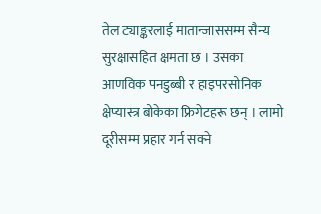तेल ट्याङ्करलाई मातान्जाससम्म सैन्य सुरक्षासहित क्षमता छ । उसका आणविक पनडुब्बी र हाइपरसोनिक क्षेप्यास्त्र बोकेका फ्रिगेटहरू छन् । लामो दूरीसम्म प्रहार गर्न सक्ने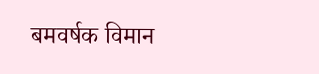बमवर्षक विमान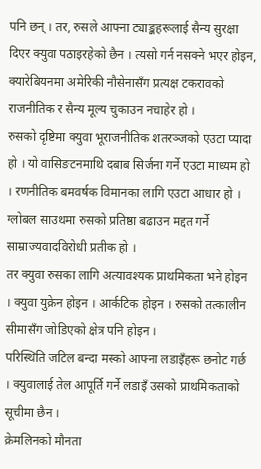पनि छन् । तर, रुसले आफ्ना ट्याङ्कहरूलाई सैन्य सुरक्षा दिएर क्युवा पठाइरहेको छैन । त्यसो गर्न नसक्ने भएर होइन, क्यारेबियनमा अमेरिकी नौसेनासँग प्रत्यक्ष टकरावको राजनीतिक र सैन्य मूल्य चुकाउन नचाहेर हो ।
रुसको दृष्टिमा क्युवा भूराजनीतिक शतरञ्जको एउटा प्यादा हो । यो वासिङटनमाथि दबाब सिर्जना गर्ने एउटा माध्यम हो । रणनीतिक बमवर्षक विमानका लागि एउटा आधार हो । ग्लोबल साउथमा रुसको प्रतिष्ठा बढाउन मद्दत गर्ने साम्राज्यवादविरोधी प्रतीक हो ।
तर क्युवा रुसका लागि अत्यावश्यक प्राथमिकता भने होइन । क्युवा युक्रेन होइन । आर्कटिक होइन । रुसको तत्कालीन सीमासँग जोडिएको क्षेत्र पनि होइन ।
परिस्थिति जटिल बन्दा मस्को आफ्ना लडाइँहरू छनोट गर्छ । क्युवालाई तेल आपूर्ति गर्ने लडाइँ उसको प्राथमिकताको सूचीमा छैन ।
क्रेमलिनको मौनता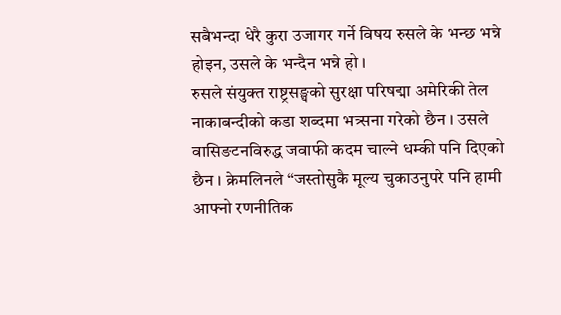सबैभन्दा धेरै कुरा उजागर गर्ने विषय रुसले के भन्छ भन्ने होइन, उसले के भन्दैन भन्ने हो ।
रुसले संयुक्त राष्ट्रसङ्घको सुरक्षा परिषद्मा अमेरिकी तेल नाकाबन्दीको कडा शब्दमा भत्र्सना गरेको छैन । उसले वासिङटनविरुद्ध जवाफी कदम चाल्ने धम्की पनि दिएको छैन । क्रेमलिनले “जस्तोसुकै मूल्य चुकाउनुपरे पनि हामी आफ्नो रणनीतिक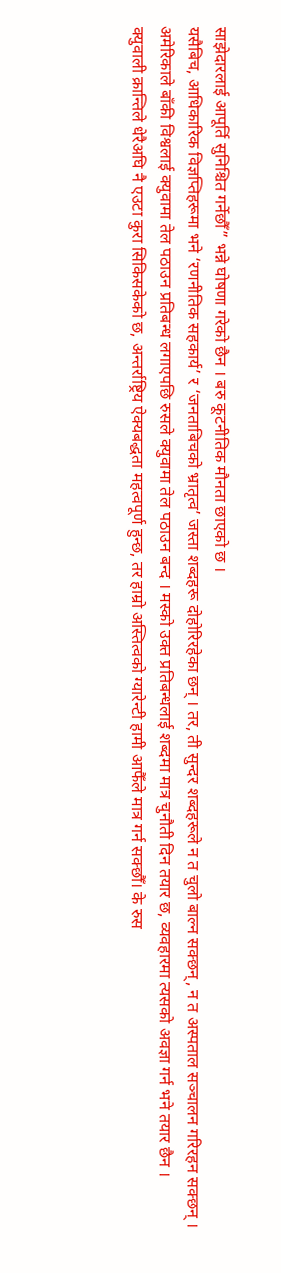साझेदारलाई आपूर्ति सुनिश्चित गर्नेछौँ” भन्ने घोषणा गरेको छैन । बरु कूटनीतिक मौनता छाएको छ ।
यसैबिच, आधिकारिक विज्ञप्तिहरूमा भने ‘रणनीतिक सहकार्य’ र ‘जनताबिचको भ्रातृत्व’ जस्ता शब्दहरू दोहोरिरहेका छन् । तर, ती सुन्दर शब्दहरूले न त चुलो बाल्न सक्छन्, न त अस्पताल सञ्चालन गरिरहन सक्छन् ।
अमेरिकाले बाँकी विश्वलाई क्युवामा तेल पठाउन प्रतिबन्ध लगाएपछि रुसले क्युवामा तेल पठाउन बन्द । मस्को उक्त प्रतिबन्धलाई शब्दमा मात्र चुनौती दिन तयार छ, व्यवहारमा त्यसको अवज्ञा गर्न भने तयार छैन ।
क्युवाली क्रान्तिले धेरैअघि नै एउटा कुरा सिकिसकेको छ, अन्तर्राष्ट्रिय ऐक्यबद्धता महत्वपूर्ण हुन्छ, तर हाम्रो अस्तित्वको ग्यारेन्टी हामी आफैँले मात्र गर्न सक्छौँ। के रुस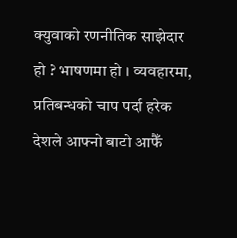क्युवाको रणनीतिक साझेदार हो ? भाषणमा हो । व्यवहारमा, प्रतिबन्धको चाप पर्दा हरेक देशले आफ्नो बाटो आफैँ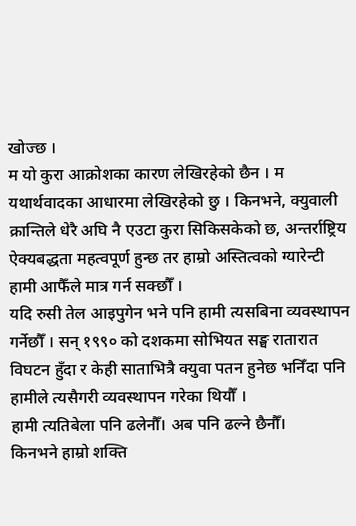खोज्छ ।
म यो कुरा आक्रोशका कारण लेखिरहेको छैन । म यथार्थवादका आधारमा लेखिरहेको छु । किनभने, क्युवाली क्रान्तिले धेरै अघि नै एउटा कुरा सिकिसकेको छ, अन्तर्राष्ट्रिय ऐक्यबद्धता महत्वपूर्ण हुन्छ तर हाम्रो अस्तित्वको ग्यारेन्टी हामी आफैँले मात्र गर्न सक्छौँ ।
यदि रुसी तेल आइपुगेन भने पनि हामी त्यसबिना व्यवस्थापन गर्नेछौँ । सन् १९९० को दशकमा सोभियत सङ्घ रातारात विघटन हुँदा र केही साताभित्रै क्युवा पतन हुनेछ भनिँदा पनि हामीले त्यसैगरी व्यवस्थापन गरेका थियौँ ।
हामी त्यतिबेला पनि ढलेनौँ। अब पनि ढल्ने छैनौँ।
किनभने हाम्रो शक्ति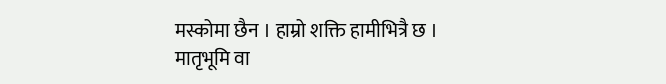मस्कोमा छैन । हाम्रो शक्ति हामीभित्रै छ ।
मातृभूमि वा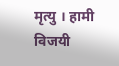मृत्यु । हामी विजयी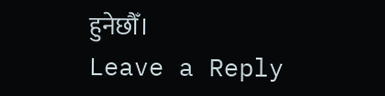हुनेछौँ।
Leave a Reply